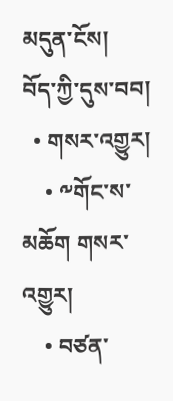མདུན་ངོས།
བོད་ཀྱི་དུས་བབ།
  • གསར་འགྱུར།
    • ༸གོང་ས་མཆོག གསར་འགྱུར།
    • བཙན་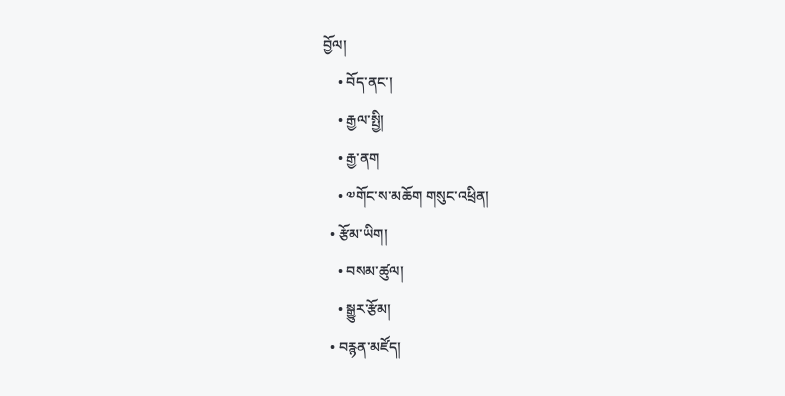བྱོལ།
    • བོད་ནང་།
    • རྒྱལ་སྤྱི།
    • རྒྱ་ནག
    • ༧གོང་ས་མཆོག གསུང་འཕྲིན།
  • རྩོམ་ཡིག།
    • བསམ་ཚུལ།
    • སྒྱུར་རྩོམ།
  • བརྙན་མཛོད།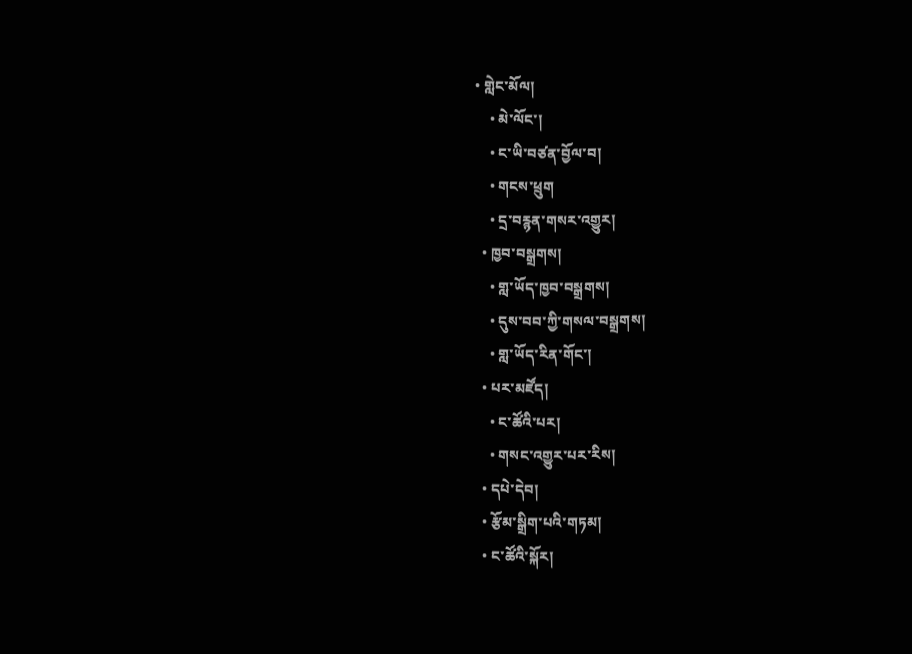• གླེང་མོལ།
    • མེ་ལོང་།
    • ང་ཡི་བཙན་བྱོལ་བ།
    • གངས་ཕྲུག
    • དྲ་བརྙན་གསར་འགྱུར།
  • ཁྱབ་བསྒྲགས།
    • གླ་ཡོད་ཁྱབ་བསྒྲགས།
    • དུས་བབ་ཀྱི་གསལ་བསྒྲགས།
    • གླ་ཡོད་རིན་གོང་།
  • པར་མཛོད།
    • ང་ཚོའི་པར།
    • གསང་འགྱུར་པར་རིས།
  • དཔེ་དེབ།
  • རྩོམ་སྒྲིག་པའི་གཏམ།
  • ང་ཚོའི་སྐོར།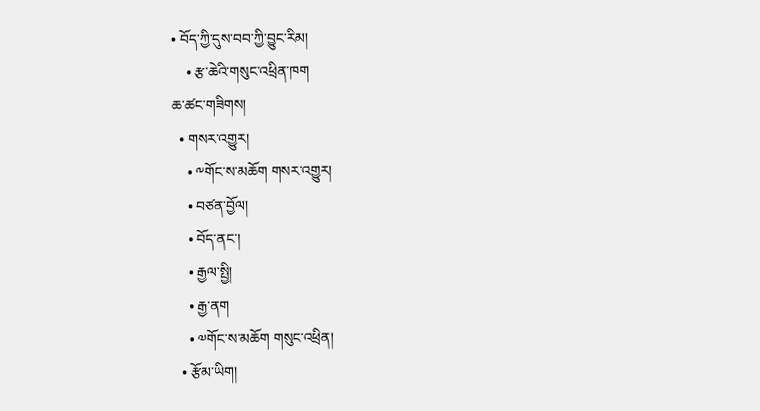• བོད་ཀྱི་དུས་བབ་ཀྱི་བྱུང་རིམ།
    • རྩ་ཆེའི་གསུང་འཕྲིན་ཁག
ཆ་ཚང་གཟིགས།
  • གསར་འགྱུར།
    • ༸གོང་ས་མཆོག གསར་འགྱུར།
    • བཙན་བྱོལ།
    • བོད་ནང་།
    • རྒྱལ་སྤྱི།
    • རྒྱ་ནག
    • ༧གོང་ས་མཆོག གསུང་འཕྲིན།
  • རྩོམ་ཡིག།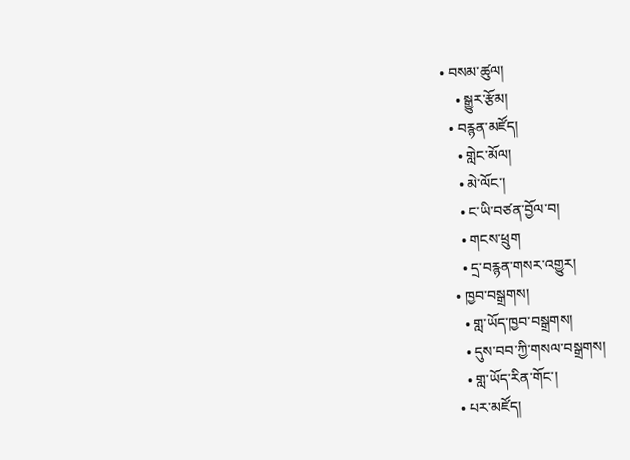• བསམ་ཚུལ།
    • སྒྱུར་རྩོམ།
  • བརྙན་མཛོད།
    • གླེང་མོལ།
    • མེ་ལོང་།
    • ང་ཡི་བཙན་བྱོལ་བ།
    • གངས་ཕྲུག
    • དྲ་བརྙན་གསར་འགྱུར།
  • ཁྱབ་བསྒྲགས།
    • གླ་ཡོད་ཁྱབ་བསྒྲགས།
    • དུས་བབ་ཀྱི་གསལ་བསྒྲགས།
    • གླ་ཡོད་རིན་གོང་།
  • པར་མཛོད།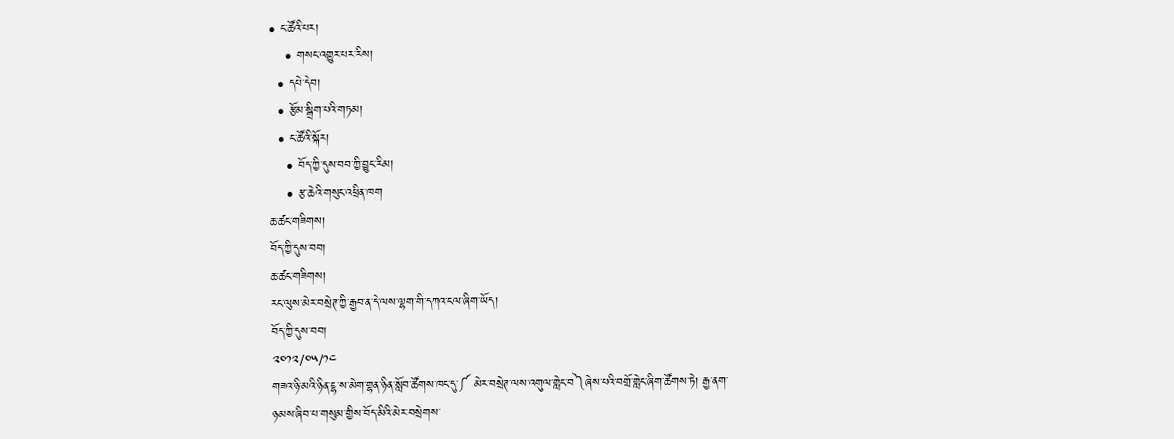• ང་ཚོའི་པར།
    • གསང་འགྱུར་པར་རིས།
  • དཔེ་དེབ།
  • རྩོམ་སྒྲིག་པའི་གཏམ།
  • ང་ཚོའི་སྐོར།
    • བོད་ཀྱི་དུས་བབ་ཀྱི་བྱུང་རིམ།
    • རྩ་ཆེའི་གསུང་འཕྲིན་ཁག
ཆ་ཚང་གཟིགས།
བོད་ཀྱི་དུས་བབ།
ཆ་ཚང་གཟིགས།
རང་ལུས་མེར་བསྲེཊ་ཀྱི་རྒྱབ་ན་དེ་ལས་ལྷག་གི་དཀའ་ངལ་ཞིག་ཡོད།
བོད་ཀྱི་དུས་བབ།
༢༠༡༢/༠༥/༡༤
གཟའ་ཉི་མའི་ཉིན་ངྷ་ས་མེག་གྷན་ཉིན་སློབ་ཚོགས་ཁང་དུ་༼ མེར་བསྲེཊ་ལས་འགུལ་གླེང་བ༽ཞེས་པའི་བགྲོ་གླེང་ཞིག་ཚོགས་ཏེ། རྒྱ་ནག་ཉམས་ཞིབ་པ་གསུམ་གྱིས་བོད་མིའི་མེར་བསྲེགས་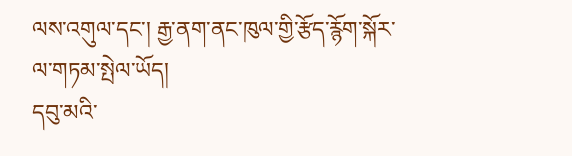ལས་འགུལ་དང་། རྒྱ་ནག་ནང་ཁུལ་གྱི་རྩོད་རྙོག་སྐོར་ལ་གཏམ་སྤེལ་ཡོད།
དབུ་མའི་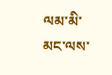ལམ་མི་མང་ལས་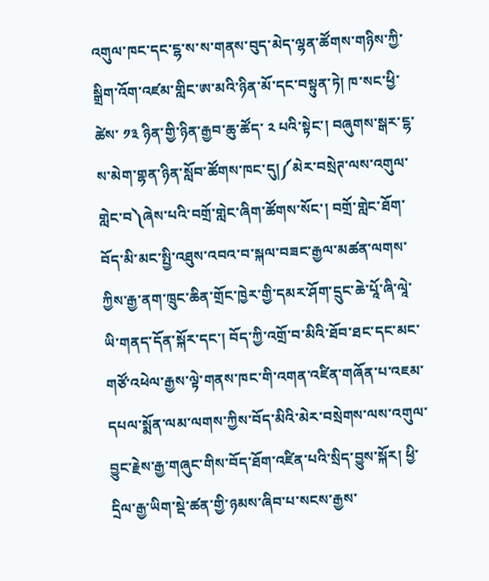འགུལ་ཁང་དང་ངྷ་ས་ས་གནས་བུད་མེད་ལྷན་ཚོགས་གཉིས་ཀྱི་སྒྲིག་འོག་འཛམ་གླིང་ཨ་མའི་ཉིན་མོ་དང་བསྟུན་ཏེ། ཁ་སང་ཕྱི་ཚེས་ ༡༣ ཉིན་གྱི་ཉིན་རྒྱབ་ཆུ་ཚོད་ ༢ པའི་སྟེང་། བཞུགས་སྒར་ངྷ་ས་མེག་གྷན་ཉིན་སློབ་ཚོགས་ཁང་དུ།༼མེར་བསྲེཊ་ལས་འགུལ་གླེང་བ༽ཞེས་པའི་བགྲོ་གླེང་ཞིག་ཚོགས་སོང་། བགྲོ་གླེང་ཐོག་བོད་མི་མང་སྤྱི་འཐུས་འབའ་བ་སྐལ་བཟང་རྒྱལ་མཚན་ལགས་ཀྱིས་རྒྱ་ནག་ཁྲུང་ཆིན་གྲོང་ཁྱེར་གྱི་དམར་ཤོག་དྲུང་ཆེ་པཱོ་ཞི་ལཱེ་ཡི་གནད་དོན་སྐོར་དང་། བོད་ཀྱི་འགྲོ་བ་མིའི་ཐོབ་ཐང་དང་མང་གཙོ་འཕེལ་རྒྱས་ལྟེ་གནས་ཁང་གི་འགན་འཛིན་གཞོན་པ་འཇམ་དཔལ་སྨོན་ལམ་ལགས་ཀྱིས་བོད་མིའི་མེར་བསྲེགས་ལས་འགུལ་བྱུང་རྗེས་རྒྱ་གཞུང་གིས་བོད་ཐོག་འཛིན་པའི་སྲིད་བྱུས་སྐོར། ཕྱི་དྲིལ་རྒྱ་ཡིག་སྡེ་ཚན་གྱི་ཉམས་ཞིབ་པ་སངས་རྒྱས་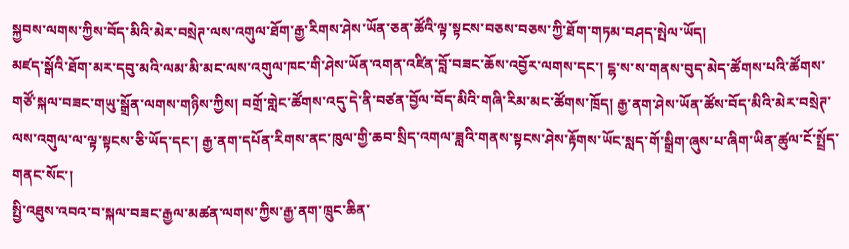སྐྱབས་ལགས་ཀྱིས་བོད་མིའི་མེར་བསྲེཊ་ལས་འགུལ་ཐོག་རྒྱ་རིགས་ཤེས་ཡོན་ཅན་ཚོའི་ལྟ་སྟངས་བཅས་བཅས་ཀྱི་ཐོག་གཏམ་བཤད་སྤེལ་ཡོད།
མཛད་སྒོའི་ཐོག་མར་དབུ་མའི་ལམ་མི་མང་ལས་འགུལ་ཁང་གི་ཤེས་ཡོན་འགན་འཛིན་བློ་བཟང་ཆོས་འབྱོར་ལགས་དང་། ངྷ་ས་ས་གནས་བུད་མེད་ཚོགས་པའི་ཚོགས་གཙོ་སྐལ་བཟང་གཡུ་སྒྲོན་ལགས་གཉིས་ཀྱིས། བགྲོ་གླེང་ཚོགས་འདུ་དེ་ནི་བཙན་བྱོལ་བོད་མིའི་གཞི་རིམ་མང་ཚོགས་ཁྲོད། རྒྱ་ནག་ཤེས་ཡོན་ཚོས་བོད་མིའི་མེར་བསྲེཊ་ལས་འགུལ་ལ་ལྟ་སྟངས་ཅི་ཡོད་དང་། རྒྱ་ནག་དཔོན་རིགས་ནང་ཁུལ་གྱི་ཆབ་སྲིད་འགལ་ཟླའི་གནས་སྟངས་ཤེས་རྟོགས་ཡོང་སླད་གོ་སྒྲིག་ཞུས་པ་ཞིག་ཡིན་ཚུལ་ངོ་སྤྲོད་གནང་སོང་།
སྤྱི་འཐུས་འབའ་བ་སྐལ་བཟང་རྒྱལ་མཚན་ལགས་ཀྱིས་རྒྱ་ནག་ཁྲུང་ཆིན་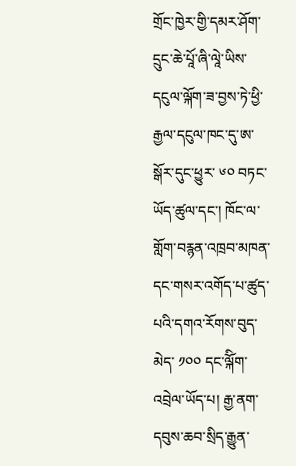གྲོང་ཁྱེར་གྱི་དམར་ཤོག་དྲུང་ཆེ་པཱོ་ཞི་ལཱེ་ཡིས་དངུལ་ལྐོག་ཟ་བྱས་ཏེ་ཕྱི་རྒྱལ་དངུལ་ཁང་དུ་ཨ་སྒོར་དུང་ཕྱུར་ ༦༠ བཏང་ཡོད་ཚུལ་དང་། ཁོང་ལ་གློག་བརྙན་འཁྲབ་མཁན་དང་གསར་འགོད་པ་ཚུད་པའི་དགའ་རོགས་བུད་མེད་ ༡༠༠ དང་ལྐོིག་འབྲེལ་ཡོད་པ། རྒྱ་ནག་དབུས་ཆབ་སྲིད་རྒྱུན་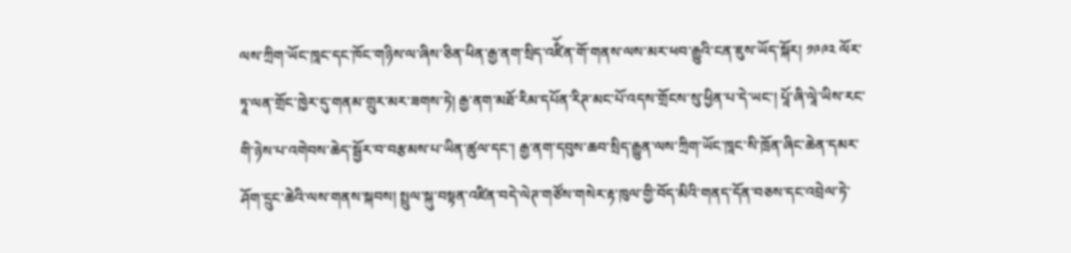ལས་ཀྲིག་ཡོང་ཁཱང་དང་ཁོང་གཉིས་ལ་ཞིས་ཅིན་ཕིན་རྒྱ་ནག་སྲིད་འཛིོན་གོ་གནས་ལས་མར་ཕབ་རྒྱུའི་ངན་ཇུས་ཡོད་སྐོར། ༡༩༩༢ ལོར་ཏཱ་ལན་གྲོང་ཁྱེར་དུ་གནམ་གྲུར་མར་ཟགས་ཏེ། རྒྱ་ནག་མཐོ་རིམ་དཔོན་རིཊ་མང་པོ་འདས་གྲོངས་སུ་ཕྱིན་པ་དེ་ཡང་། པཱོ་ཞི་ལཱེ་ཡིས་རང་གི་ཉེས་པ་འགེབས་ཆེད་སྦྱོར་བ་བརྩམས་པ་ཡིན་ཚུལ་དང་། རྒྱ་ནག་དབུས་ཆབ་སྲིད་རྒྱུན་ལས་ཀྲིག་ཡོང་ཁཱང་སི་ཁྲོན་ཞིང་ཆེན་དམར་ཤོག་དྲུང་ཆེའི་ལས་གནས་སྐབས། སྤྲུལ་སྐུ་བསྟན་འཛིན་བདེ་ལེཊ་གཙོས་གསེར་རྟ་ཁུལ་གྱི་བོད་མིའི་གནད་དོན་བཅས་དང་འབྲེལ་ཏེ་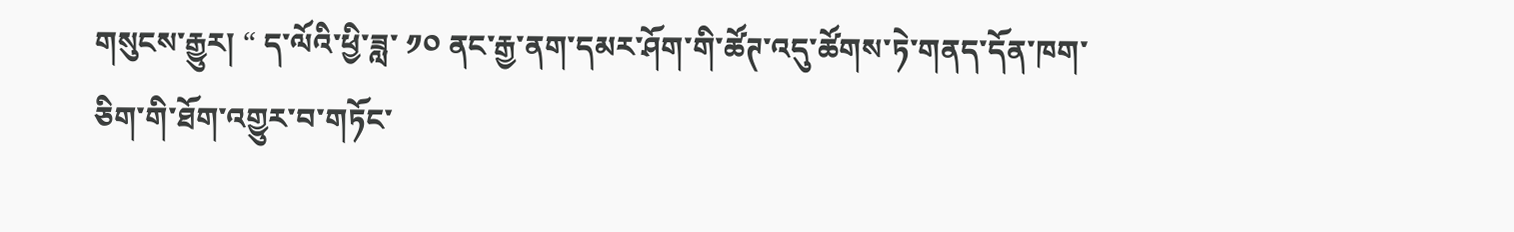གསུངས་རྒྱུར། “ ད་ལོའི་ཕྱི་ཟླ་ ༡༠ ནང་རྒྱ་ནག་དམར་ཤོག་གི་ཚོཊ་འདུ་ཚོགས་ཏེ་གནད་དོན་ཁག་ཅིག་གི་ཐོག་འགྱུར་བ་གཏོང་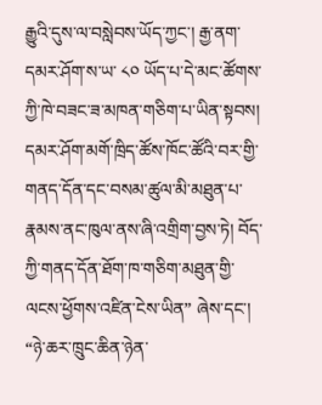རྒྱུའི་དུས་ལ་བསླེབས་ཡོད་ཀྱང་། རྒྱ་ནག་དམར་ཤོག་ས་ཡ་ ༨༠ ཡོད་པ་དེ་མང་ཚོགས་ཀྱི་ཁེ་བཟང་ཟ་མཁན་གཅིག་པ་ཡིན་སྟབས། དམར་ཤོག་མགོ་ཁྲིད་ཚོས་ཁོང་ཚོའི་བར་གྱི་གནད་དོན་དང་བསམ་ཚུལ་མི་མཐུན་པ་རྣམས་ནང་ཁུལ་ནས་ཞི་འགྲིག་བྱས་ཏེ། བོད་ཀྱི་གནད་དོན་ཐོག་ཁ་གཅིག་མཐུན་གྱི་ལངས་ཕྱོགས་འཛིན་ངེས་ཡིན” ཞེས་དང་། “ཉེ་ཆར་ཁྲུང་ཆིན་ཉེན་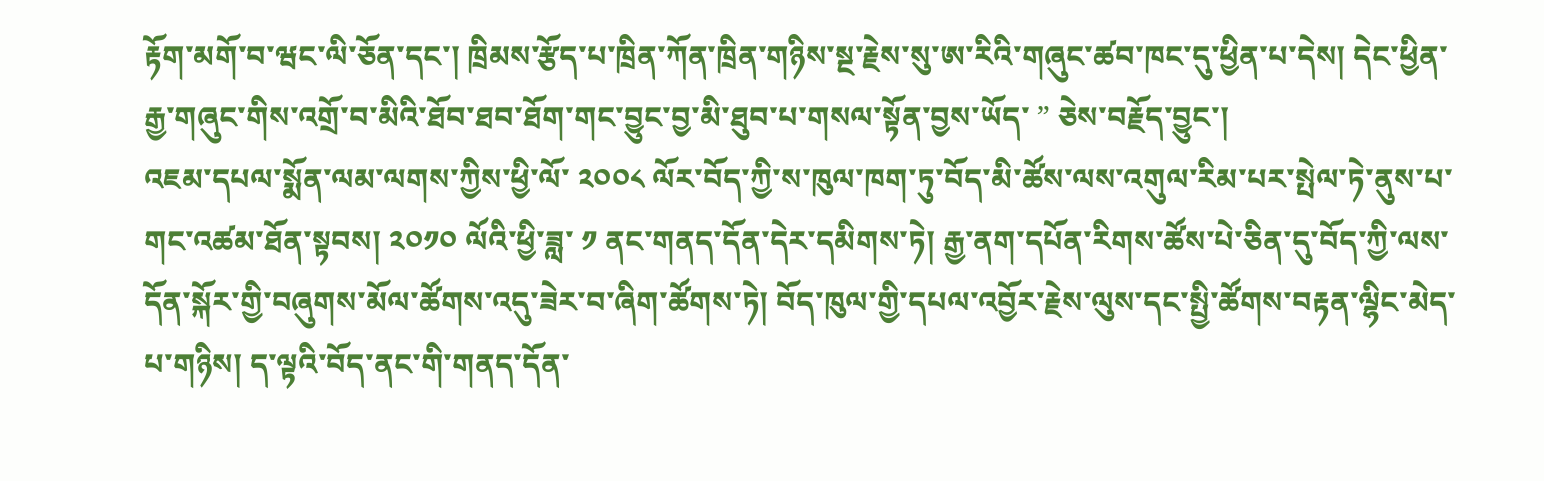རྟོག་མགོ་བ་ཝང་ལི་ཅོན་དང་། ཁྲིམས་རྩོད་པ་ཁྲིན་ཀོན་ཁྲིན་གཉིས་སྔ་རྗེས་སུ་ཨ་རིའི་གཞུང་ཚབ་ཁང་དུ་ཕྱིན་པ་དེས། དེང་ཕྱིན་རྒྱ་གཞུང་གིས་འགྲོ་བ་མིའི་ཐོབ་ཐབ་ཐོག་གང་བྱུང་བྱ་མི་ཐུབ་པ་གསལ་སྟོན་བྱས་ཡོད་ ” ཅེས་བརྗོད་བྱུང་།
འཇམ་དཔལ་སྨོན་ལམ་ལགས་ཀྱིས་ཕྱི་ལོ་ ༢༠༠༨ ལོར་བོད་ཀྱི་ས་ཁུལ་ཁག་ཏུ་བོད་མི་ཚོས་ལས་འགུལ་རིམ་པར་སྤེལ་ཏེ་ནུས་པ་གང་འཚམ་ཐོན་སྟབས། ༢༠༡༠ ལོའི་ཕྱི་ཟླ་ ༡ ནང་གནད་དོན་དེར་དམིགས་ཏེ། རྒྱ་ནག་དཔོན་རིགས་ཚོས་པེ་ཅིན་དུ་བོད་ཀྱི་ལས་དོན་སྐོར་གྱི་བཞུགས་མོལ་ཚོགས་འདུ་ཟེར་བ་ཞིག་ཚོགས་ཏེ། བོད་ཁུལ་གྱི་དཔལ་འབྱོར་རྗེས་ལུས་དང་སྤྱི་ཚོགས་བརྟན་ལྷིང་མེད་པ་གཉིས། ད་ལྟའི་བོད་ནང་གི་གནད་དོན་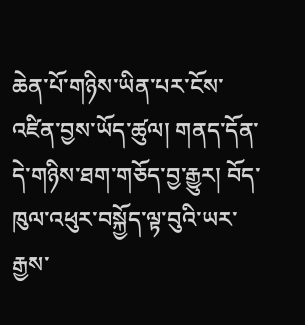ཆེན་པོ་གཉིས་ཡིན་པར་ངོས་འཛིན་བྱས་ཡོད་ཚུལ། གནད་དོན་དེ་གཉིས་ཐག་གཅོད་བྱ་རྒྱུར། བོད་ཁུལ་འཕུར་བསྐྱོད་ལྟ་བུའི་ཡར་རྒྱས་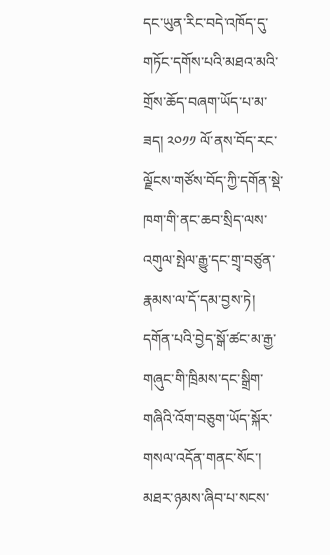དང་ཡུན་རིང་བདེ་འཁོད་དུ་གཏོང་དགོས་པའི་མཐའ་མའི་གྲོས་ཆོད་བཞག་ཡོད་པ་མ་ཟད། ༢༠༡༡ ལོ་ནས་བོད་རང་ལྗོངས་གཙོས་བོད་ཀྱི་དགོན་སྡེ་ཁག་གི་ནང་ཆབ་སྲིད་ལས་འགུལ་སྤེལ་རྒྱུ་དང་གྲྭ་བཙུན་རྣམས་ལ་དོ་དམ་བྱས་ཏེ། དགོན་པའི་བྱེད་སྒོ་ཚང་མ་རྒྱ་གཞུང་གི་ཁྲིམས་དང་སྒྲིག་གཞིའི་འོག་བཅུག་ཡོད་སྐོར་གསལ་འདོན་གནང་སོང་།
མཐར་ཉམས་ཞིབ་པ་སངས་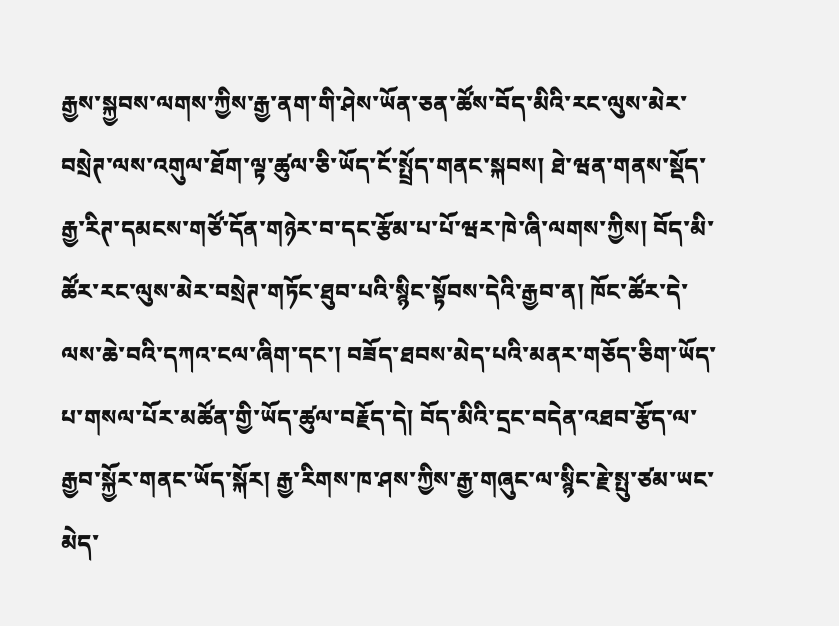རྒྱས་སྐྱབས་ལགས་ཀྱིས་རྒྱ་ནག་གི་ཤེས་ཡོན་ཅན་ཚོས་བོད་མིའི་རང་ལུས་མེར་བསྲེཊ་ལས་འགུལ་ཐོག་ལྟ་ཚུལ་ཅི་ཡོད་ངོ་སྤྲོད་གནང་སྐབས། ཐེ་ཝན་གནས་སྡོད་རྒྱ་རིཊ་དམངས་གཙོ་དོན་གཉེར་བ་དང་རྩོམ་པ་པོ་ཝར་ཁེ་ཞི་ལགས་ཀྱིས། བོད་མི་ཚོར་རང་ལུས་མེར་བསྲེཊ་གཏོང་ཐུབ་པའི་སྙིང་སྟོབས་དེའི་རྒྱབ་ན། ཁོང་ཚོར་དེ་ལས་ཆེ་བའི་དཀའ་ངལ་ཞིག་དང་། བཟོད་ཐབས་མེད་པའི་མནར་གཅོད་ཅིག་ཡོད་པ་གསལ་པོར་མཚོན་གྱི་ཡོད་ཚུལ་བརྗོད་དེ། བོད་མིའི་དྲང་བདེན་འཐབ་རྩོད་ལ་རྒྱབ་སྐྱོར་གནང་ཡོད་སྐོར། རྒྱ་རིགས་ཁ་ཤས་ཀྱིས་རྒྱ་གཞུང་ལ་སྙིང་རྗེ་སྤུ་ཙམ་ཡང་མེད་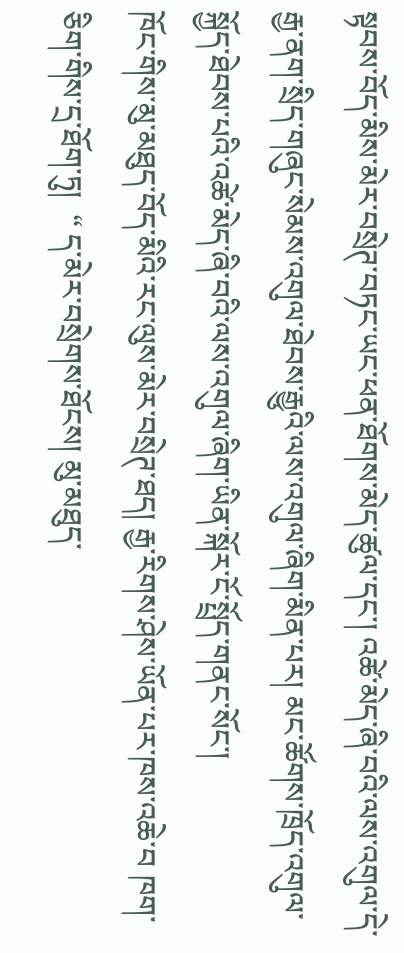སྟབས་བོད་མིས་མེར་བསྲེཊ་བཏང་ཡང་ཕན་ཐོགས་མེད་ཚུལ་དང་། འཚེ་མེད་ཞི་བའི་ལས་འགུལ་དེ་རྒྱ་ནག་སྲིད་གཞུང་སེམས་འགུལ་ཐེབས་རྒྱུའི་ལས་འགུལ་ཞིག་མིན་པར། མང་ཚོགས་ཁྲོད་འགུལ་སྐྱོད་ཐེབས་པའི་འཚེ་མེད་ཞི་བའི་ལས་འགུལ་ཞིག་ཡིན་སྐོར་ངོ་སྤྲོད་གནང་སོང་།
ཁོང་གིས་མུ་མཐུད་བོད་མིའི་རང་ལུས་མེར་བསྲེཊ་ཐད། རྒྱ་རིགས་ཤེས་ཡོན་པར་ཁས་འཆེ་བ ཁག་ཅིག་གིས་དྲ་ཐོག་ཏུ།  “ ད་མེར་བསྲེགས་ཐོངས། མུ་མཐུད་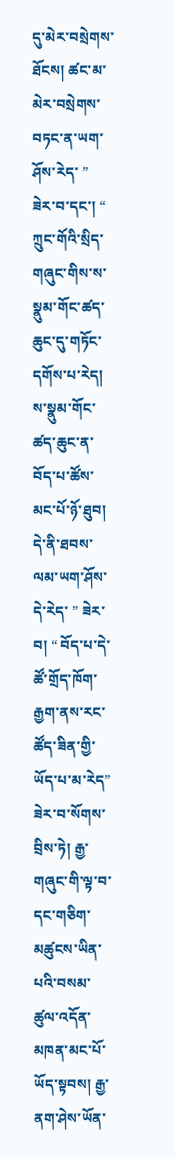དུ་མེར་བསྲེགས་ཐོངས། ཚང་མ་མེར་བསྲེགས་བཏང་ན་ཡག་ཤོས་རེད་ ” ཟེར་བ་དང་། “ ཀྲུང་གོའི་སྲིད་གཞུང་གིས་ས་སྣུམ་གོང་ཚད་ཆུང་དུ་གཏོང་དགོས་པ་རེད། ས་སྣུམ་གོང་ཚད་ཆུང་ན་བོད་པ་ཚོས་མང་པོ་ཉོ་ཐུབ། དེ་ནི་ཐབས་ལམ་ཡག་ཤོས་དེ་རེད་ ” ཟེར་བ། “ བོད་པ་དེ་ཚོ་གྲོད་ཁོག་རྒྱག་ནས་རང་ཚོད་ཟིན་གྱི་ཡོད་པ་མ་རེད” ཟེར་བ་སོགས་བྲིས་ཏེ། རྒྱ་གཞུང་གི་ལྟ་བ་དང་གཅིག་མཚུངས་ཡིན་པའི་བསམ་ཚུལ་འདོན་མཁན་མང་པོ་ཡོད་སྟབས། རྒྱ་ནག་ཤེས་ཡོན་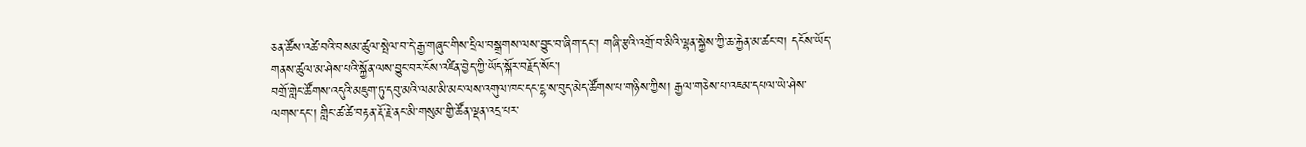ཅན་ཚོས་འཚེ་བའི་བསམ་ཚུལ་སྤེལ་བ་དེ་རྒྱ་གཞུང་གིས་དྲིལ་བསྒྲགས་ལས་བྱུང་བ་ཞིག་དང་། གཞི་རྩའི་འགྲོ་བ་མིའི་ལྷན་སྐྱེས་ཀྱི་ཆ་རྐྱེན་མ་ཚང་བ། དངོས་ཡོད་གནས་ཚུལ་མ་ཤེས་པའི་སྐྱོན་ལས་བྱུང་བར་ངོས་འཛིན་བྱེད་ཀྱི་ཡོད་སྐོར་བརྗོད་སོང་།
བགྲོ་གླེང་ཚོགས་འདུའི་མཇུག་ཏུ་དབུ་མའི་ལམ་མི་མང་ལས་འགུལ་ཁང་དང་ངྷ་ས་བུད་མེད་ཚོགས་པ་གཉིས་ཀྱིས། རྒྱལ་གཅེས་པ་འཇམ་དཔལ་ཡེ་ཤེས་ལགས་དང་། གླིང་ཚ་ཚེ་བརྟན་རྡོ་རྗེ་ནང་མི་གསུམ་གྱི་ཚོན་ལྡན་འདྲ་པར་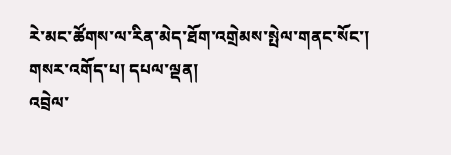རེ་མང་ཚོགས་ལ་རིན་མེད་ཐོག་འགྲེམས་སྤེལ་གནང་སོང་།
གསར་འགོད་པ། དཔལ་ལྡན།
འབྲེལ་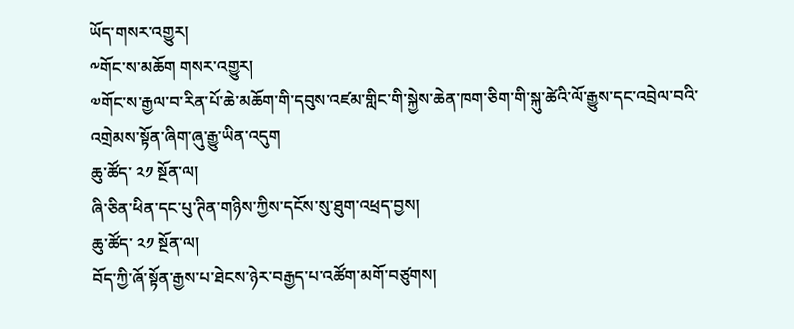ཡོད་གསར་འགྱུར།
༸གོང་ས་མཆོག གསར་འགྱུར།
༧གོང་ས་རྒྱལ་བ་རིན་པོ་ཆེ་མཆོག་གི་དབུས་འཛམ་གླིང་གི་སྐྱེས་ཆེན་ཁག་ཅིག་གི་སྐུ་ཚེའི་ལོ་རྒྱུས་དང་འབྲེལ་བའི་འགྲེམས་སྟོན་ཞིག་ཞུ་རྒྱུ་ཡིན་འདུག
ཆུ་ཚོད་ ༢༡ སྔོན་ལ།
ཞི་ཅིན་ཕིན་དང་པུ་ཊིན་གཉིས་ཀྱིས་དངོས་སུ་ཐུག་འཕྲད་བྱས།
ཆུ་ཚོད་ ༢༡ སྔོན་ལ།
བོད་ཀྱི་ཞོ་སྟོན་རྒྱས་པ་ཐེངས་ཉེར་བརྒྱད་པ་འཚོག་མགོ་བཙུགས།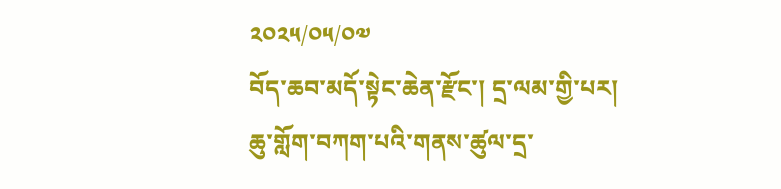༢༠༢༥/༠༥/༠༧
བོད་ཆབ་མདོ་སྟེང་ཆེན་རྫོང་། དྲ་ལམ་གྱི་པར།
ཆུ་གློག་བཀག་པའི་གནས་ཚུལ་དྲ་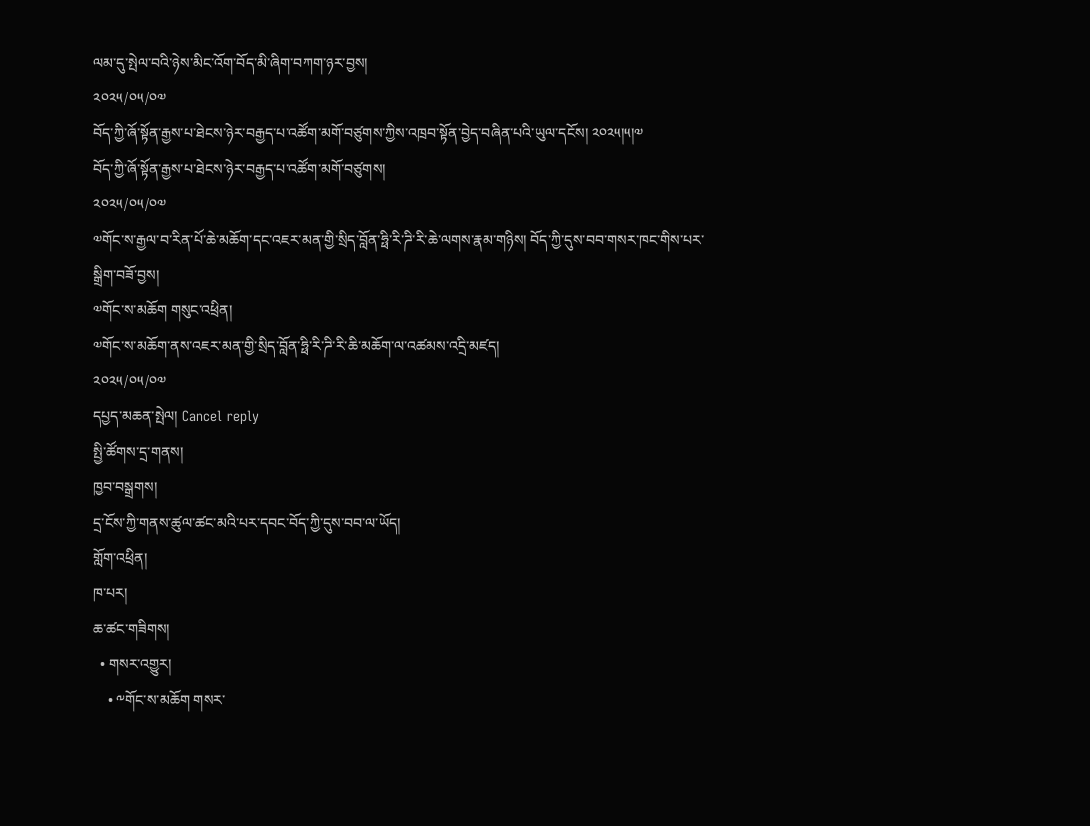ལམ་དུ་སྤེལ་བའི་ཉེས་མིང་འོག་བོད་མི་ཞིག་བཀག་ཉར་བྱས།
༢༠༢༥/༠༥/༠༧
བོད་ཀྱི་ཞོ་སྟོན་རྒྱས་པ་ཐེངས་ཉེར་བརྒྱད་པ་འཚོག་མགོ་བཙུགས་ཀྱིས་འཁྲབ་སྟོན་བྱེད་བཞིན་པའི་ཡུལ་དངོས། ༢༠༢༥།༥།༧
བོད་ཀྱི་ཞོ་སྟོན་རྒྱས་པ་ཐེངས་ཉེར་བརྒྱད་པ་འཚོག་མགོ་བཙུགས།
༢༠༢༥/༠༥/༠༧
༧གོང་ས་རྒྱལ་བ་རིན་པོ་ཆེ་མཆོག་དང་འཇར་མན་གྱི་སྲིད་བློན་ཧྥི་རི་ཌི་རི་ཆེ་ལགས་རྣམ་གཉིས། བོད་ཀྱི་དུས་བབ་གསར་ཁང་གིས་པར་སྒྲིག་བཟོ་བྱས།
༧གོང་ས་མཆོག གསུང་འཕྲིན།
༧གོང་ས་མཆོག་ནས་འཇར་མན་གྱི་སྲིད་བློན་ཧྥི་རི་ཌི་རི་ཆི་མཆོག་ལ་འཚམས་འདྲི་མཛད།
༢༠༢༥/༠༥/༠༧
དཔྱད་མཆན་སྤེལ། Cancel reply
སྤྱི་ཚོགས་དྲ་གནས།
ཁྱབ་བསྒྲགས།
དྲ་ངོས་ཀྱི་གནས་ཚུལ་ཚང་མའི་པར་དབང་བོད་ཀྱི་དུས་བབ་ལ་ཡོད།
གློག་འཕྲིན།
ཁ་པར།
ཆ་ཚང་གཟིགས།
  • གསར་འགྱུར།
    • ༸གོང་ས་མཆོག གསར་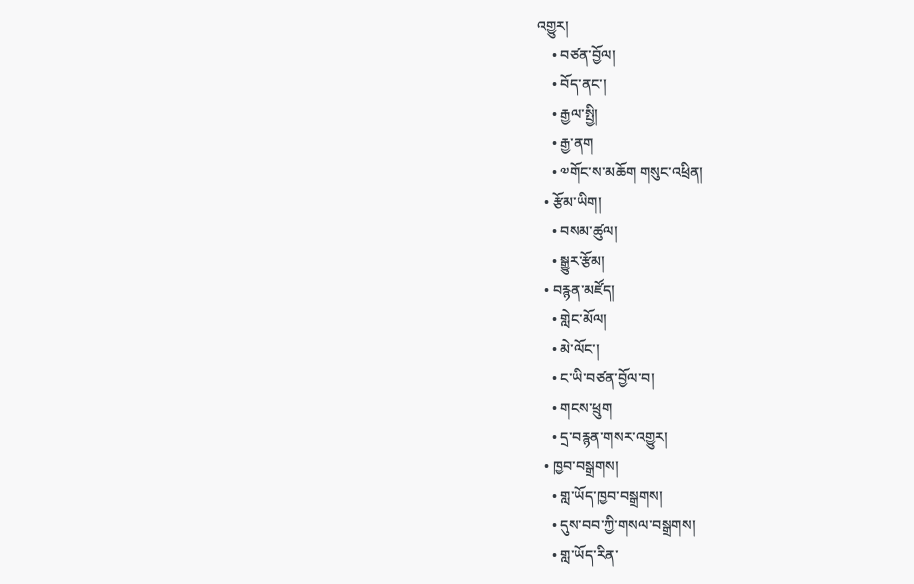འགྱུར།
    • བཙན་བྱོལ།
    • བོད་ནང་།
    • རྒྱལ་སྤྱི།
    • རྒྱ་ནག
    • ༧གོང་ས་མཆོག གསུང་འཕྲིན།
  • རྩོམ་ཡིག།
    • བསམ་ཚུལ།
    • སྒྱུར་རྩོམ།
  • བརྙན་མཛོད།
    • གླེང་མོལ།
    • མེ་ལོང་།
    • ང་ཡི་བཙན་བྱོལ་བ།
    • གངས་ཕྲུག
    • དྲ་བརྙན་གསར་འགྱུར།
  • ཁྱབ་བསྒྲགས།
    • གླ་ཡོད་ཁྱབ་བསྒྲགས།
    • དུས་བབ་ཀྱི་གསལ་བསྒྲགས།
    • གླ་ཡོད་རིན་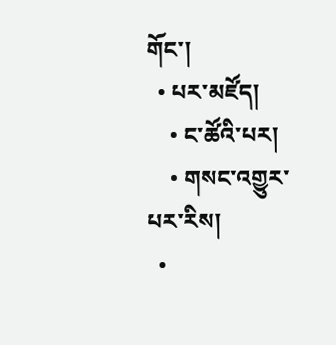གོང་།
  • པར་མཛོད།
    • ང་ཚོའི་པར།
    • གསང་འགྱུར་པར་རིས།
  •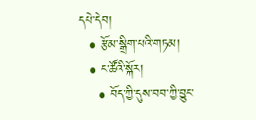དཔེ་དེབ།
  • རྩོམ་སྒྲིག་པའི་གཏམ།
  • ང་ཚོའི་སྐོར།
    • བོད་ཀྱི་དུས་བབ་ཀྱི་བྱུང་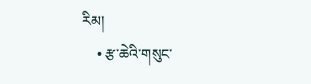རིམ།
    • རྩ་ཆེའི་གསུང་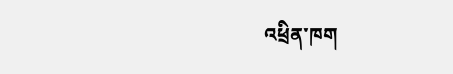འཕྲིན་ཁག